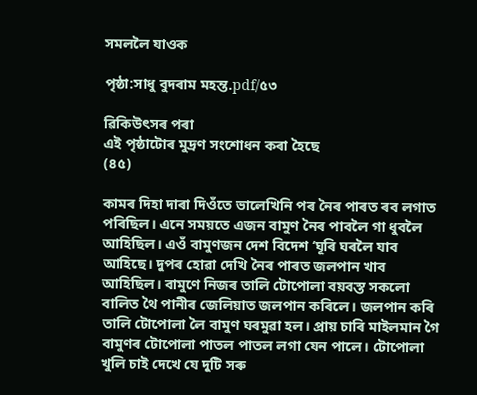সমললৈ যাওক

পৃষ্ঠা:সাধু বুদৰাম মহন্ত.pdf/৫৩

ৱিকিউৎসৰ পৰা
এই পৃষ্ঠাটোৰ মুদ্ৰণ সংশোধন কৰা হৈছে
(৪৫)

কামৰ দিহা দাৰা দিওঁতে ভালেখিনি পৰ নৈৰ পাৰত ৰব লগাত পৰিছিল। এনে সময়তে এজন বামুণ নৈৰ পাবলৈ গা ধুবলৈ আহিছিল। এওঁ বামুণজন দেশ বিদেশ ‘ঘূৰি ঘৰলৈ যাব আহিছে। দুপৰ হোৱা দেখি নৈৰ পাৰত জলপান খাব আহিছিল। বামুণে নিজৰ তালি টোপোলা বয়বস্ত সকলো বালিত থৈ পানীৰ জেলিয়াত জলপান কৰিলে। জলপান কৰি তালি টোপোলা লৈ বামুণ ঘৰমুৱা হল। প্ৰায় চাৰি মাইলমান গৈ বামুণৰ টোপোলা পাতল পাতল লগা যেন পালে। টোপোলা খুলি চাই দেখে যে দুটি সৰু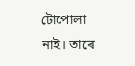টোপোলা নাই। তাৰে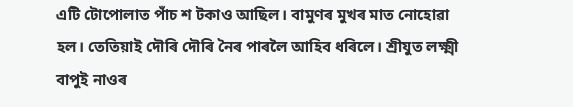এটি টোপোলাত পাঁচ শ টকাও আছিল। বামুণৰ মুখৰ মাত নোহোৱা হল। তেতিয়াই দৌৰি দৌৰি নৈৰ পাৰলৈ আহিব ধৰিলে। শ্ৰীযুত লক্ষ্মী বাপুই নাওৰ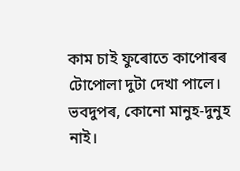কাম চাই ফুৰোতে কাপোৰৰ টোপোলা দুটা দেখা পালে। ভবদুপৰ, কোনো মানুহ-দুনুহ নাই।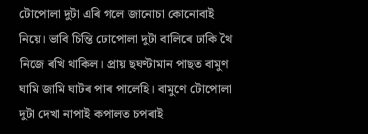টোপোলা দুটা এৰি গলে জানোচা কোনোবাই নিয়ে। ভাবি চিন্তি ঢোপোলা দুটা বালিৰে ঢাকি থৈ নিজে ৰখি থাকিল। প্ৰায় ছঘণ্টামান পাছত বামুণ ঘামি জামি ঘাটৰ পাৰ পালেহি। বামুণে টোপোলা দুটা দেখা নাপাই কপালত চপৰাই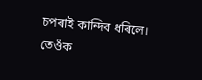চপৰাই কান্দিব ধৰিলে। তেওঁক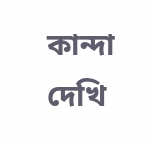কান্দা দেখি